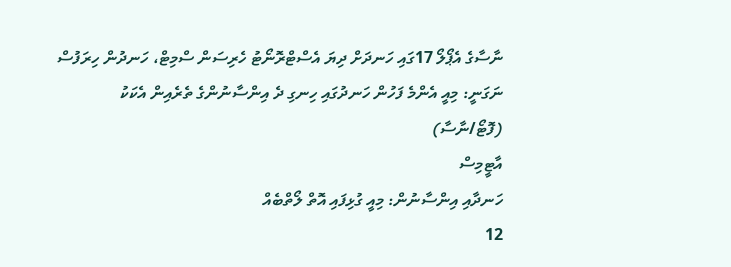ނާސާގެ އެޕޯލޯ 17ގައި ހަނދަށް ދިޔަ އެސްޓްރޮނޯޓު ހެރިސަން ސްމިޓް، ހަނދުން ހިރަފުސް ނަގަނީ: މިއީ އެންމެ ފަހުން ހަނދުގައި ހިނގި ދެ އިންސާނުންގެ ތެރެއިން އެކަކު (ފޮޓޯ/ނާސާ)
އާޓީމިސް
ހަނދާއި އިންސާނުން: މިއީ ގުޅިފައި އޮތް ލޯތްބެއް
12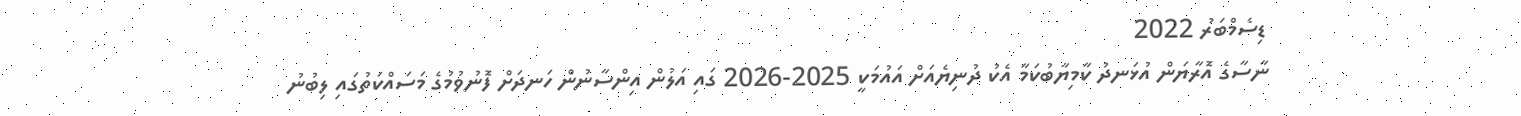ޑިސެމްބަރު 2022
ނާސާގެ އޮރާޔަން އުޅަނދު ކާމިޔާބުކަމާ އެކު ދުނިޔެއަށް އައުމަކީ 2025-2026 ގައި އަލުން އިންސާނުން ހަނދަށް ފޮނުވުމުގެ މަސައްކަތުގައި ލިބުނު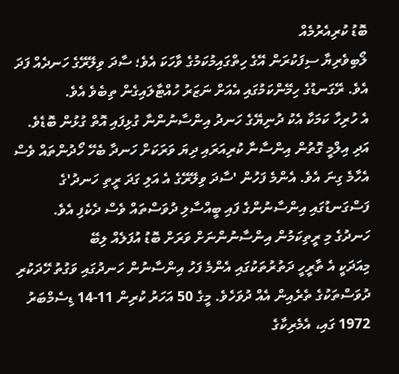ބޮޑު ކުރިއެރުމެއް
ލޯބިވެރިޔާ ސިފަކުރަން އޭގެ ހިތްގައިމުކަމުގެ ވާހަކަ އެވެ؛ ސާދަ ވިލޭރޭގެ ހަނދެއް ފަދަ އެވެ. ރޭގަނޑުގެ ހިމޭންކަމުގައި އެއަށް ނަޒަރު ހުއްޓާލައިގެން ތިބެވެ އެވެ.
އެ ހުރިހާ ކަމަކާ އެކު ދުނިޔޭގެ ހަނދު އިންސާނުންނާ ގުޅިފައި އޮތް ގުޅުން ބޮޑެވެ. އަދި އިލްމީ ގޮތުން އިންސާނާ ކުރިއަރައި ދިޔަ ވަރަކަށް ހަނދާ ބެހޭ ހޯދުންތައް ވެސް އެހާމެ ގިނަ އެވެ. އެންމެ ފަހުން 'ސާދަ ވިލޭރޭގެ އެ އަލި ގަދަ ރީތި ހަނދު'ގެ ފަސްގަނޑުގައި އިންސާނުންގެ ފައި ބީއްސާލި ދުވަސްތައް ވެސް ދެކެފި އެވެ.
ހަނދުގެ މި ރީތިކަމުން އިންސާނުންނަށް ވަރަށް ބޮޑު އުފަލެއް ލިބޭ
މިއަދަކީ އެ ތާރީހީ ދަތުރުތަކުގައި އެންމެ ފަހު އިންސާނުން ހަނދުގައި ވަގުތު ހޭދަކުރި ދުވަސްތަކުގެ ތެރެއިން އެއް ދުވަހެވެ. މީގެ 50 އަހަރު ކުރިން 11-14 ޑިސެމްބަރު 1972 ގައި، އެމެރިކާގެ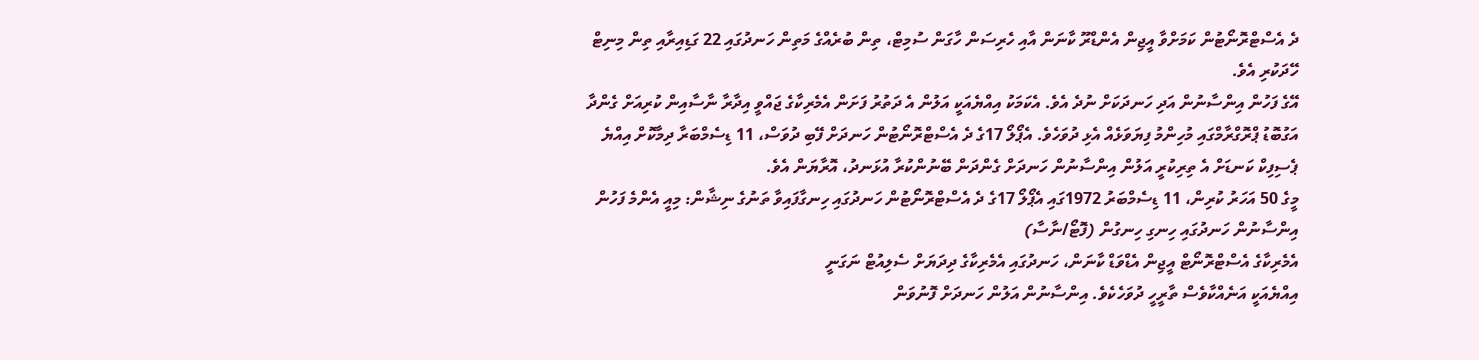ދެ އެސްޓްރޮނޯޓުން ކަމަށްވާ އީޖިން އެންޑްރޫ ކާނަން އާއި ހެރިސަން ހާގަން ސުމިޓް، ތިން ބުރެއްގެ މަތިން ހަނދުގައި 22 ގަޑިއިރާއި ތިން މިނިޓް ހޭދަކުރި އެވެ.
އޭގެ ފަހުން އިންސާނުން އަދި ހަނދަކަށް ނުދެ އެވެ. އެކަމަކު އިއްޔެއަކީ އަލުން އެ ދަތުރު ފަށަން އެމެރިކާގެ ޖައްވީ އިދާރާ ނާސާއިން ކުރިއަށް ގެންދާ އަގުބޮޑު ޕްރޮގްރާމްގައި މުހިންމު ފިޔަވަޅެއް އެޅި ދުވަހެވެ. އެޕޯލޯ 17ގެ ދެ އެސްޓްރޮނޯޓުން ހަނދަށް ފޭބި ދުވަސް، 11 ޑިސެމްބަރާ ދިމާކޮށް އިއްޔެ ޕެސިފިކް ކަނޑަށް އެ ތިރިކުރީ އަލުން އިންސާނުން ހަނދަށް ގެންދަން ބޭނުންކުރާ އުޅަނދު، އޮރާޔަން އެވެ.
މީގެ 50 އަހަރު ކުރިން، 11 ޑިސެމްބަރު 1972ގައި އެޕޯލޯ 17ގެ ދެ އެސްޓްރޮނޯޓުން ހަނދުގައި ހިނގާފައިވާ ތަނުގެ ނިޝާން: މިއީ އެންމެ ފަހުން އިންސާނުން ހަނދުގައި ހިނގި ހިނގުން (ފޮޓޯ/ނާސާ)
އެމެރިކާގެ އެސްޓްރޮނޯޓް އީޖިން އެޑްވަޑް ކާނަން، ހަނދުގައި އެމެރިކާގެ ދިދަޔަށް ސެލިއުޓް ނަގަނީ
އިއްޔެއަކީ އަނެއްކާވެސް ތާރީހީ ދުވަހެކެވެ. އިންސާނުން އަލުން ހަނދަށް ފޮނުވަން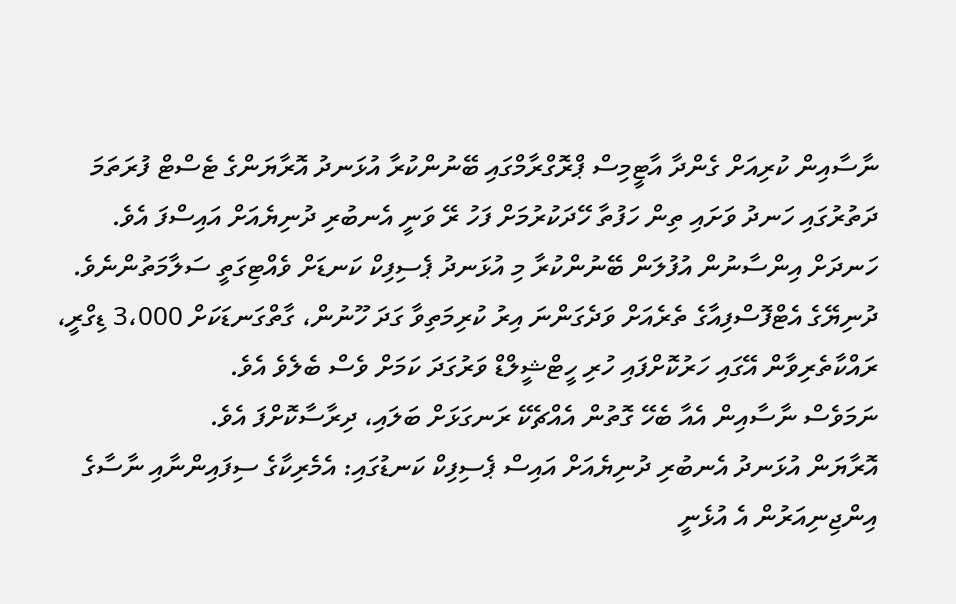ނާސާއިން ކުރިއަށް ގެންދާ އާޓީމިސް ޕްރޮގްރާމްގައި ބޭނުންކުރާ އުޅަނދު އޮރާޔަންގެ ޓެސްޓް ފުރަތަމަ ދަތުރުގައި ހަނދު ވަށައި ތިން ހަފުތާ ހޭދަކުރުމަށް ފަހު ރޭ ވަނީ އެނބުރި ދުނިޔެއަށް އައިސްފަ އެވެ. ހަނދަށް އިންސާނުން އުފުލަން ބޭނުންކުރާ މި އުޅަނދު ޕެސިފިކް ކަނޑަށް ވެއްޓިގަތީ ސަލާމަތުންނެވެ. ދުނިޔޭގެ އެޓްފޮސްފިއާގެ ތެރެއަށް ވަދެގަންނަ އިރު ކުރިމަތިވާ ގަދަ ހޫނުން، ގާތްގަނޑަކަށް 3،000 ޑިގްރީ، ރައްކާތެރިވާން އޭގައި ހަރުކޮށްފައި ހުރި ހީޓްޝީލްޑް ވަރުގަދަ ކަމަށް ވެސް ބެލެވެ އެވެ.
ނަމަވެސް ނާސާއިން އެއާ ބެހޭ ގޮތުން އެއްޗެކޭ ރަނގަޅަށް ބަލައި، ދިރާސާކޮށްފަ އެވެ.
އޮރާޔަން އުޅަނދު އެނބުރި ދުނިޔެއަށް އައިސް ޕެސިފިކް ކަނޑުގައި: އެމެރިކާގެ ސިފައިންނާއި ނާސާގެ އިންޖިނިއަރުން އެ އުޅެނީ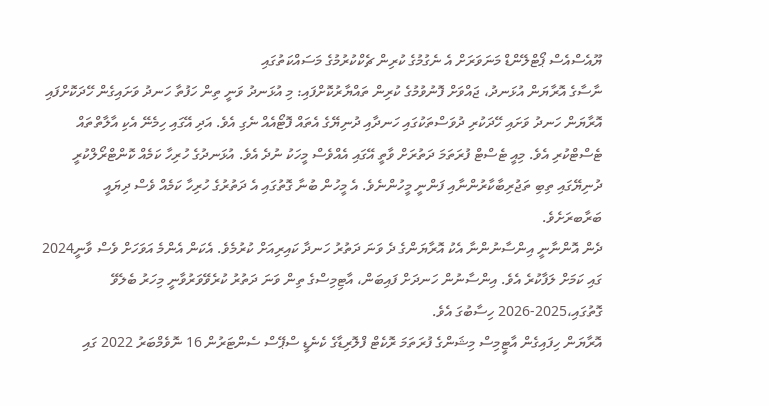ޔޫއެސްއެސް ޕޯޓްލޭންޑް މަނަވަރަށް އެ ނެގުމުގެ ކުރިން ޗެކްކުރުމުގެ މަސައްކަތުގައި
ނާސާގެ އޮރާޔަން އުޅަނދު، ޖައްވަށް ފޮނުވުމުގެ ކުރިން ތައްޔާރުކޮށްފައި: މި އުޅަނދު ވަނީ ތިން ހަފުތާ ހަނދު ވަށައިގެން ހޭދަކޮށްފައި
އޮރާޔަން ހަނދު ވަށައި ހޭދަކުރި ދުވަސްތަކުގައި ހަނދާއި ދުނިޔޭގެ އެތައް ފޮޓޯއެއް ނެގި އެވެ. އަދި އޭގައި ހިމެނޭ އެކި އާލާތްތައް ޓެސްޓްކުރި އެވެ. މިއީ ޓެސްޓް ފުރަތަމަ ދަތުރަށް ވާތީ އޭގައި އެއްވެސް މީހަކު ނުދެ އެވެ. އުޅަނދުގެ ހުރިހާ ކަމެއް ކޮންޓްރޯލްކުރީ ދުނިޔޭގައި ތިބި ތަޖުރިބާކާރުންނާއި ފަންނީ މީހުންނެވެ. އެ މީހުން ބުނާ ގޮތުގައި އެ ދަތުރުގެ ހުރިހާ ކަމެއް ވެސް ދިޔައީ ބަރާބރަށެވެ.
ދެން އޮންނާނީ އިންސާނުންނާ އެކު އޮރާޔަންގެ ދެ ވަނަ ދަތުރު ހަނދާ ކައިރިއަށް ކުރުމެވެ. އެކަން އެންމެ އަވަހަށް ވެސް ވާނީ2024 ގައި ކަމަށް ލަފާކުރެ އެވެ. އިންސާނުން ހަނދަށް ފައިބަން، އާޓިމިސްގެ ތިން ވަނަ ދަތުރު ކުރެވޭވަރުވާނީ މިހަރު ބެލެވޭ ގޮތުގައި،2025-2026 ހިސާބުގަ އެވެ.
އޮރާޔަން ހިފައިގެން އާޓީމިސް މިޝަންގެ ފުރަތަމަ ރޮކެޓް ފްލޮރިޑާގެ ކެނެޑީ ސްޕޭސް ސެންޓަރުން 16 ނޮވެމްބަރު 2022 ގައި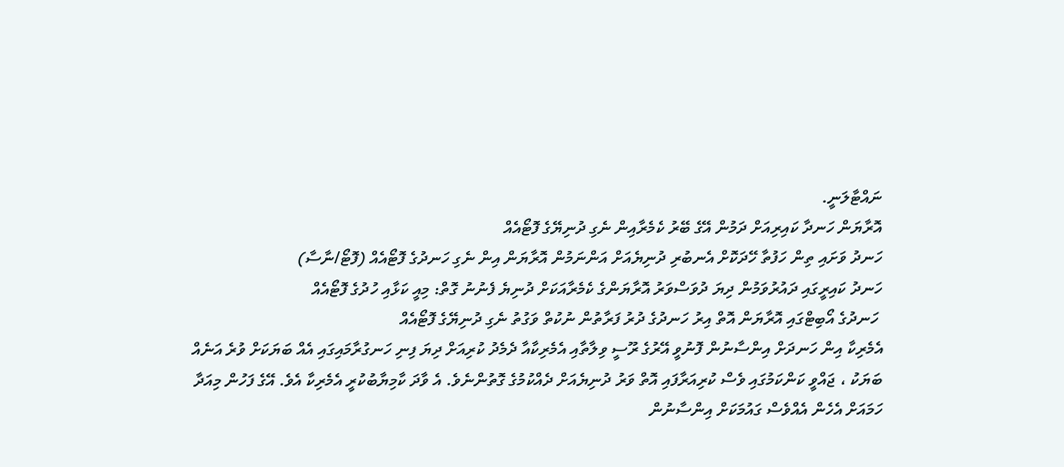ނައްޓާލަނީ.
އޮރާޔަން ހަނދާ ކައިރިއަށް ދަމުން އޭގެ ބޭރު ކެމެރާއިން ނެގި ދުނިޔޭގެ ފޮޓޯއެއް
ހަނދު ވަށައި ތިން ހަފުތާ ހޭދަކޮށް އެނބުރި ދުނިޔެއަށް އަންނަމުން އޮރާޔަން އިން ނެގި ހަނދުގެ ފޮޓޯއެއް (ފޮޓޯ/ނާސާ)
ހަނދު ކައިރީގައި ދައުރުވަމުން ދިޔަ ދުވަސްވަރު އޮރާޔަންގެ ކެމެރާއަކަށް ދުނިޔެ ފެނުނު ގޮތް: މިއީ ކަޅާއި ހުދުގެ ފޮޓޯއެއް
 ހަނދުގެ އޯބިޓްގައި އޮރާޔަން އޮތް އިރު ހަނދުގެ ދުރު ފަރާތުން ނުކުތް ވަގުތު ނެގި ދުނިޔޭގެ ފޮޓޯއެއް
އެމެރިކާ އިން ހަނދަށް އިންސާނުން ފޮނުވީ އޭރުގެ ރޫސީ ވިލާތާއި އެމެރިކާއާ ދެމެދު ކުރިއަށް ދިޔަ ފިނި ހަނގުރާމައިގައި އެއް ބަޔަކަށް ވުރެ އަނެއް ބަޔަކު ، ޖައްވީ ކަންކަމުގައި ވެސް ކުރިއަރާފައި އޮތް ވަރު ދުނިޔެއަށް ދެއްކުމުގެ ގޮތުންނެވެ. އެ ވާދަ ކާމިޔާބުކުރީ އެމެރިކާ އެވެ. އޭގެ ފަހުން މިއަދާ ހަމައަށް އެހެން އެއްވެސް ގައުމަކަށް އިންސާނުން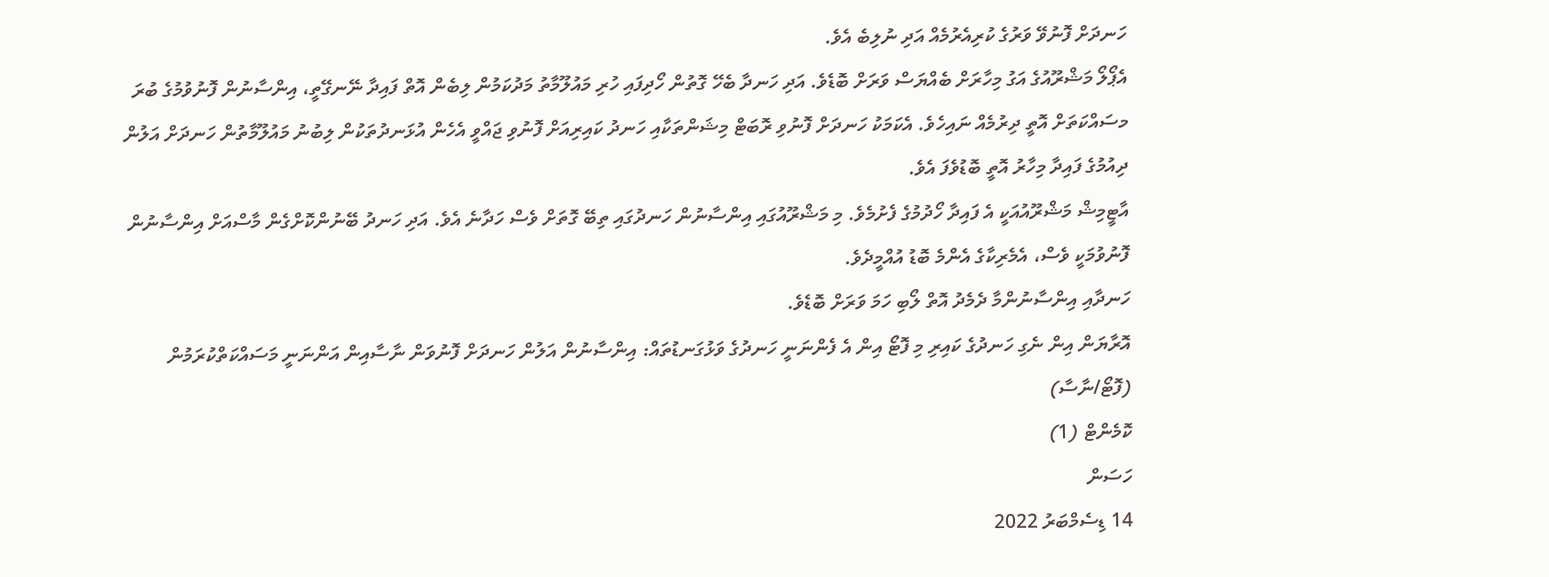ހަނދަށް ފޮނުވޭ ވަރުގެ ކުރިއެރުމެއް އަދި ނުލިބެ އެވެ.
އެޕޯލޯ މަޝްރޫއުގެ އަގު މިހާރަށް ބެއްޔަސް ވަރަށް ބޮޑެވެ. އަދި ހަނދާ ބެހޭ ގޮތުން ހޯދިފައި ހުރި މައުލޫމާތު މަދުކަމުން ލިބެން އޮތް ފައިދާ ނޭނގޭތީ، އިންސާނުން ފޮނުވުމުގެ ބުރަ މސައްކަތަށް އޮތީ ދިރުމެއް ނައިހެވެ. އެކަމަކު ހަނދަށް ފޮނުވި ރޮބަޓް މިޝަންތަކާއި ހަނދު ކައިރިއަށް ފޮނުވި ޖައްވީ އެހެން އުޅަނދުތަކުން ލިބުނު މައުލޫމާތުން ހަނދަށް އަލުން ދިއުމުގެ ފައިދާ މިހާރު އޮތީ ބޮޑުވެފަ އެވެ.
އާޓީމިޝް މަޝްރޫއުއަކީ އެ ފައިދާ ހޯދުމުގެ ފެށުމެވެ. މި މަޝްރޫއުގައި އިންސާނުން ހަނދުގައި ތިބޭ ގޮތަށް ވެސް ހަދާނެ އެވެ. އަދި ހަނދު ބޭނުންކޮށްގެން މާސްއަށް އިންސާނުން ފޮނުވުމަކީ ވެސް، އެމެރިކާގެ އެންމެ ބޮޑު އުއްމީދެވެ.
ހަނދާއި އިންސާނުންމާ ދެމެދު އޮތް ލޯބި ހަމަ ވަރަށް ބޮޑެވެ.
އޮރާޔަން އިން ނެގި ހަނދުގެ ކައިރި މި ފޮޓޯ އިން އެ ފެންނަނީ ހަނދުގެ ވަޅުގަނޑުތައް: އިންސާނުން އަލުން ހަނދަށް ފޮނުވަން ނާސާއިން އަންނަނީ މަސައްކަތްކުރަމުން (ފޮޓޯ/ނާސާ)
ކޮމެންޓް (1)
ހަސަން
14 ޑިސެމްބަރު 2022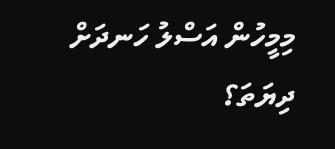މިމީހުން އަސްލު ހަނދަށް ދިޔަތަ؟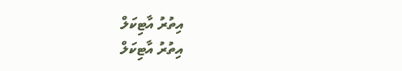އިތުރު އާޓިކަލް
އިތުރު އާޓިކަލް